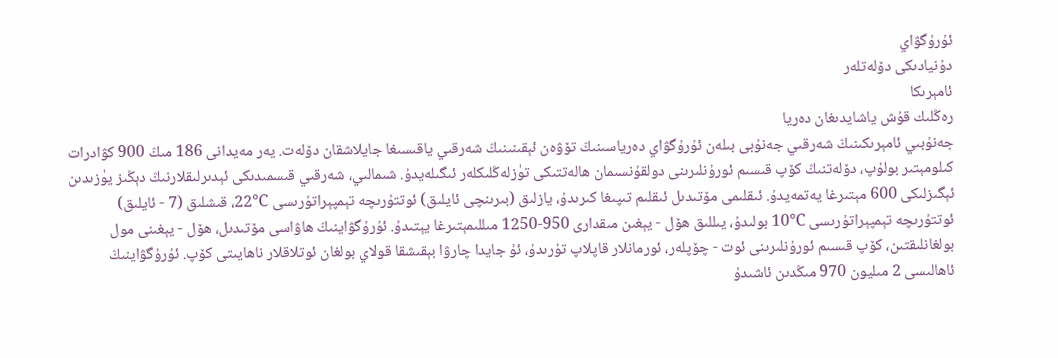ئۇرۇگۋاي
دۇنيادىكى دۆلەتلەر
ئامېرىكا
رەڭلىك قۇش ياشايدىغان دەريا
جەنۇبىي ئامېرىكىنىڭ شەرقىي جەنۇبى بىلەن ئۇرۇگۋاي دەرياسىنىڭ تۆۋەن ئېقىنىنىڭ شەرقىي ياقىسىغا جايلاشقان دۆلەت. يەر مەيدانى 186 مىڭ 900 كۋادرات كىلومېتىر بولۇپ، دۆلەتنىڭ كۆپ قىسىم ئورۇنلىرىنى دولقۇنسىمان ھالەتتىكى تۈزلەڭلىكلەر ئىگىلەيدۇ. شىمالىي، شەرقىي قىسمىدىكى ئېدىرلىقلارنىڭ دېڭىز يۈزىدىن ئېگىزلىكى 600 مېتىرغا يەتمەيدۇ. ئىقلىمى مۆتىدىل ئىقلىم تىپىغا كىرىدۇ، يازلىق (بىرىنچى ئايلىق) ئوتتۇرىچە تېمپېراتۇرىسى ℃22، قىشلىق (7 - ئايلىق) ئوتتۇرىچە تېمپېراتۇرىسى ℃10 بولىدۇ، يىللىق ھۆل - يېغىن مىقدارى 950-1250 مىللىمېتىرغا يېتىدۇ. ئۇرۇگۋاينىڭ ھاۋاسى مۆتىدىل، ھۆل - يېغىنى مول بولغانلىقتىن، كۆپ قىسىم ئورۇنلىرىنى ئوت - چۆپلەر، ئورمانلار قاپلاپ تۇرىدۇ، ئۇ جايدا چارۋا بېقىشقا قولاي بولغان ئوتلاقلار ناھايىتى كۆپ. ئۇرۇگۋاينىڭ ئاھالىسى 2 مىليون 970 مىڭدىن ئاشىدۇ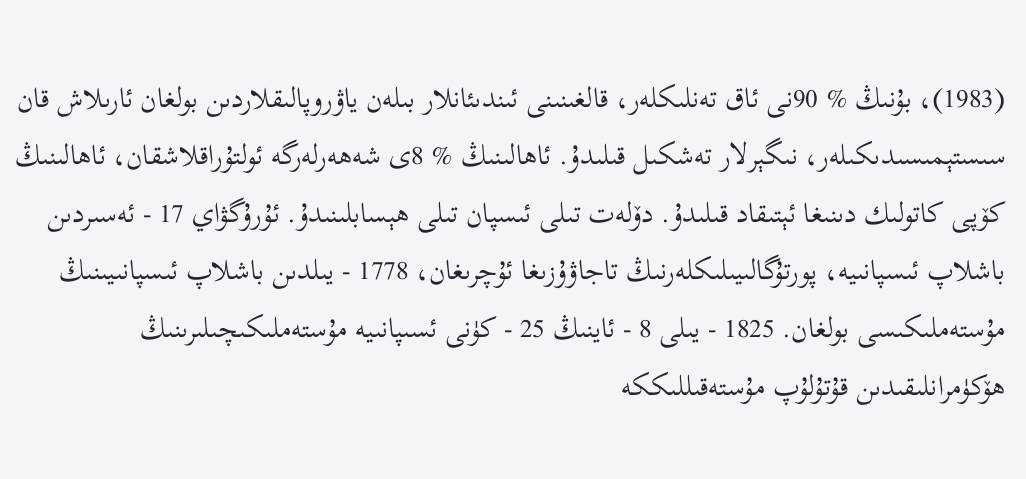(1983)، بۇنىڭ % 90نى ئاق تەنلىكلەر، قالغىنىنى ئىندىئانلار بىلەن ياۋروپالىقلاردىن بولغان ئارىلاش قان سىستېمىسىدىكىلەر، نىگېرلار تەشكىل قىلىدۇ. ئاھالىنىڭ % 8ى شەھەرلەرگە ئولتۇراقلاشقان، ئاھالىنىڭ كۆپى كاتولىك دىنىغا ئېتىقاد قىلىدۇ. دۆلەت تىلى ئىسپان تىلى ھېسابلىنىدۇ. ئۇرۇگۋاي 17 - ئەسىردىن باشلاپ ئىسپانىيە، پورتۇگالىيىلىكلەرنىڭ تاجاۋۇزىغا ئۇچرىغان، 1778 - يىلدىن باشلاپ ئىسپانىيىنىڭ مۇستەملىكىسى بولغان. 1825 - يىلى 8 - ئاينىڭ 25 - كۈنى ئسىپانىيە مۇستەملىكىچىلىرىنىڭ ھۆكۈمرانلىقىدىن قۇتۇلۇپ مۇستەقىللىككە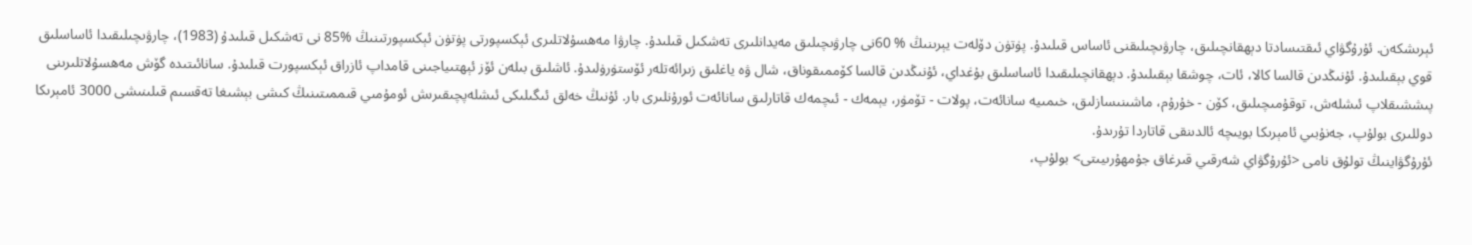ئېرىشكەن. ئۇرۇگۋاي ئىقتىسادتا دېھقانچىلىق، چارۋىچىلىقنى ئاساس قىلىدۇ. پۈتۈن دۆلەت يېرىنىڭ % 60نى چارۋىچىلىق مەيدانلىرى تەشكىل قىلىدۇ. چارۋا مەھسۇلاتلىرى ئېكسپورتى پۈتۈن ئېكسپورتىنىڭ %85 نى تەشكىل قىلىدۇ (1983)، چارۋىچىلىقىدا ئاساسلىق قوي بېقىلىدۇ. ئۇنىڭدىن قالسا كالا، ئات، چوشقا بېقىلىدۇ. دېھقانچىلىقىدا ئاساسلىق بۇغداي، ئۇنىڭدىن قالسا كۆممىقوناق، شال ۋە ياغلىق زىرائەتلەر ئۆستۈرۈلىدۇ. ئاشلىق بىلەن ئۆز ئېھتىياجىنى قامداپ ئازراق ئېكسپورت قىلىدۇ. سانائىتىدە گۆش مەھسۇلاتلىرىنى پىششىقلاپ ئىشلەش، توقۇمىچىلىق، كۆن - خۇرۇم، ماشىنىسازلىق، خىمىيە سانائەت، پولات - تۆمۈر، يېمەك - ئىچمەك قاتارلىق سانائەت ئورۇنلىرى بار. ئۇنىڭ خەلق ئىگىلىكى ئىشلەپچىقىرىش ئومۇمىي قىممىتىنىڭ كىشى بېشىغا تەقسىم قىلىنىشى 3000 ئامېرىكا دوللىرى بولۇپ، جەنۇبىي ئامېرىكا بويىچە ئالدىنقى قاتاردا تۇرىدۇ.
ئۇرۇگۋاينىڭ تولۇق نامى <ئۇرۇگۋاي شەرقىي قىرغاق جۇمھۇرىيىتى> بولۇپ،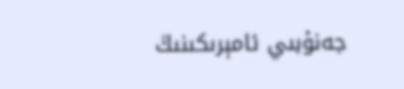جەنۇبىي ئامېرىكىنىڭ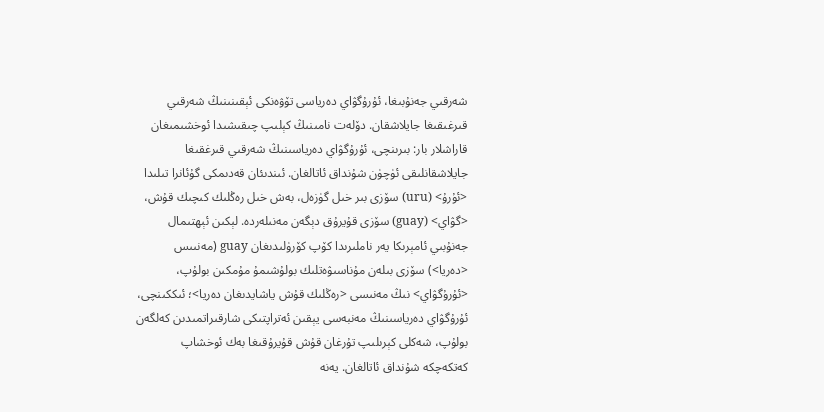شەرقىي جەنۇبىغا، ئۇرۇگۋاي دەرياسى تۆۋەنكى ئېقىنىنىڭ شەرقىي قىرغىقىغا جايلاشقان. دۆلەت نامىنىڭ كېلىپ چىقىشىدا ئوخشىمىغان قاراشلار بار: بىرىنچى، ئۇرۇگۋاي دەرياسىنىڭ شەرقىي قىرغقىغا جايلاشقانلىقى ئۈچۈن شۇنداق ئاتالغان. ئىندىئان قەدىمكى گۇئانرا تىلىدا <ئۇرۇ> (uru) سۆزى بىر خىل گۈزەل، بەش خىل رەڭلىك كىچىك قۇش، <گۋاي> (guay) سۆزى قۇيرۇق دېگەن مەنىلەردە. لېكىن ئېھتىمال جەنۇبىي ئامېرىكا يەر ناملىرىدا كۆپ كۆرۈلىدىغان guay (مەنىىس <دەريا>) سۆزى بىلەن مۇناسىۋەتلىك بولۇشىمۇ مۇمكىن بولۇپ، <ئۇرۇگۋاي> نىڭ مەنىسى <رەڭلىك قۇش ياشايدىغان دەريا>؛ ئىككىنچى، ئۇرۇگۋاي دەرياسىنىڭ مەنبەسى يېقىن ئەتراپتىكى شارقىراتمىدىن كەلگەن بولۇپ، شەكلى كېرىلىپ تۇرغان قۇش قۇيرۇقىغا بەك ئوخشاپ كەتكەچكە شۇنداق ئاتالغان. يەنە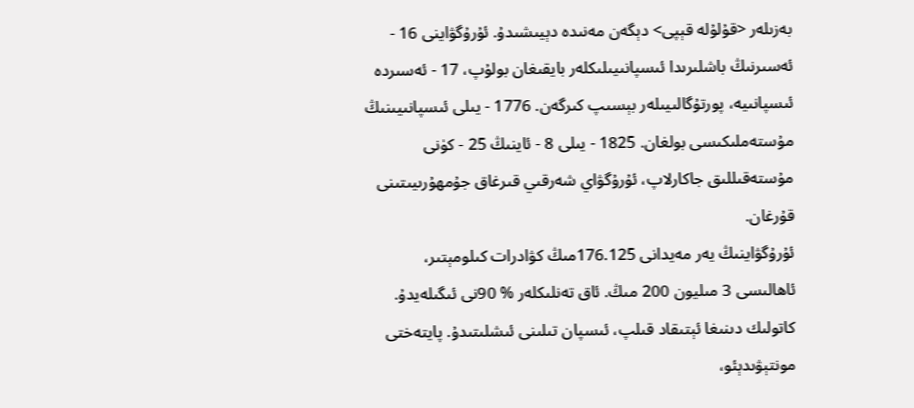بەزىلەر <قۇلۇلە قېپى> دېگەن مەنىدە دېيىشىدۇ. ئۇرۇگۋاينى 16 - ئەسىرنىڭ باشلىرىدا ئىسپانىيىلىكلەر بايقىغان بولۇپ، 17 - ئەسىردە ئىسپانىيە، پورتۇگالىيىلەر بېسىپ كىرگەن. 1776 - يىلى ئىسپانىيىنىڭ مۇستەملىكىسى بولغان. 1825 - يىلى 8 - ئاينىڭ 25 - كۈنى مۇستەقىللىق جاكارلاپ، ئۇرۇگۋاي شەرقىي قىرغاق جۇمھۇرىيىتىنى قۇرغان.
ئۇرۇگۋاينىڭ يەر مەيدانى 176.125مىڭ كۋادرات كىلومېتىر، ئاھالىسى 3 مىليون 200 مىڭ. ئاق تەنلىكلەر % 90نى ئىگىلەيدۇ. كاتولىك دىنىغا ئېتىقاد قىلپ، ئىسپان تىلىنى ئىشلىتىدۇ. پايتەختى مونتېۋىدېئو،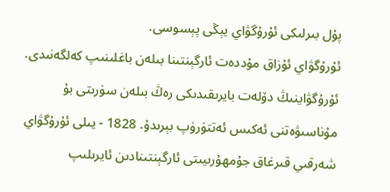پۇل بىرلىكى ئۇرۇگۋاي يېڭى پېسوسى.
ئۇرۇگۋاي ئۇزاق مۇددەت ئارگېنتىنا بىلەن باغلىنىپ كەلگەنىدى. ئۇرۇگۋاينىڭ دۆلەت بايرىقىدىكى رەڭ بىلەن سۈرىتى بۇ مۇناسىۋەتنى ئەكىس ئەتتۈرۈپ بېرىدۇ. 1828 - يىلى ئۇرۇگۋاي شەرقىي قىرغاق جۇمھۇرىيىتى ئارگېنتىنادىن ئايرىلىپ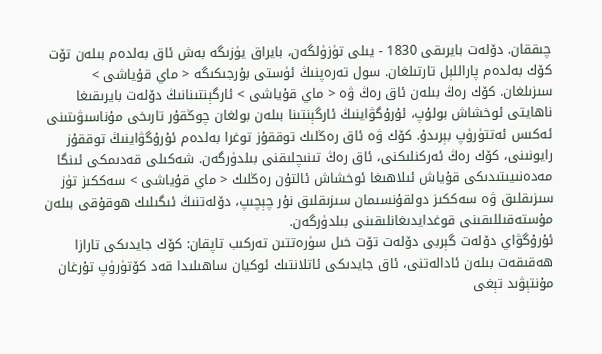چىققان. دۆلەت بايرىقى 1830 - يىلى تۈزۈلگەن، بايراق يۈزىگە بەش ئاق بەلدەم بىلەن تۆت كۆك بەلدەم پاراللېل تارتىلغان. سول تەرەپنىڭ ئۈستى بۇرجىكىگە < ماي قۇياشى > سىزىلغان. كۆك رەڭ بىلەن ئاق رەڭ ۋە < ماي قۇياشى > ئارگېنتىنانىڭ دۆلەت بايرىقىغا ناھايتى ئوخشاش بولۇپ، ئۇرۇگۋاينىڭ ئارگېنتىنا بىلەن بولغان چوڭقۇر تارىخى مۇناسىۋىتىنى ئەكىس ئەتتۈرۈپ بېرىدۇ. كۆك ۋە ئاق رەڭلىك توققۇز توغرا بەلدەم ئۇرۇگۋاينىڭ توققۇز رايونىنى، كۆك رەڭ ئەركنلىكنى، ئاق رەڭ تىنىچلىقنى بىلدۈرگەن. شەكىلى قەدىمكى ئىنگا مەدەنىيىتىدىكى قۇياش ئىلاھىغا ئوخشاش ئالتۇن رەڭلىك < ماي قۇياشى > سەككىز تۈز سىزىقلىق ۋە سەككىز دولقۇنسىمان سىزىقلىق نۇر چېچىپ، دۆلەتنىڭ ئىگىلىك ھوقۇقى بىلەن مۇستەقىللىقىنى قوغدايدىغانلىقىنى بىلدۈرگەن.
ئۇرۇگۋاي دۆلەت گېربى دۆلەت تۆت خىل سۈرەتتىن تەركىب تاپقان: كۆك جايدىكى تارازا ھەقىقەت بىلەن ئادالەتنى، ئاق جايدىكى ئاتلانتىك ئوكيان ساھىلىدا قەد كۆتۈرۈپ تۇرغان مۇنتېۋىد تېغى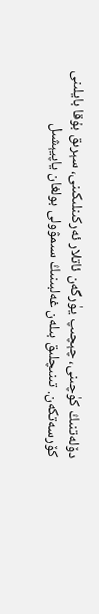دۆلەتنىڭ كۈچىنى، چېچىپ يۈرگەن ئاتلار ئەركىنلىكىنى، سېرىق بۇقا بايلىنى كۆرسەتكەن. تىنىچلىق بىلەن غەلبىنىڭ سىمۋولى بولغان ياپيېشىل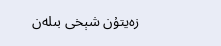زەيتۇن شېخى بىلەن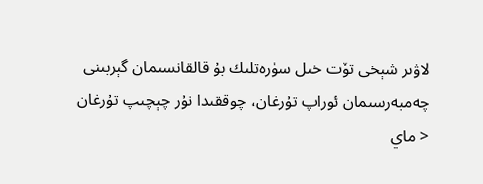لاۋىر شېخى تۆت خىل سۈرەتلىك بۇ قالقانسىمان گېربىنى چەمبەرسىمان ئوراپ تۇرغان، چوققىدا نۇر چېچىپ تۇرغان < ماي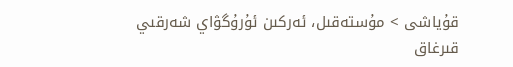قۇياشى > مۇستەقىل، ئەركىن ئۇرۇگۋاي شەرقىي قىرغاق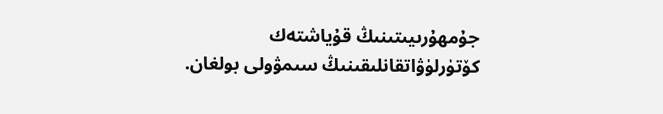جۇمھۇرىيىتىنىڭ قۇياشتەك كۆتۈرلۈۋاتقانلىقىنىڭ سىمۋولى بولغان.